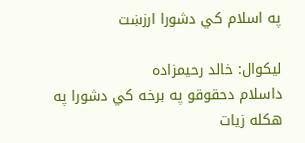په اسلام کي دشورا ارزښت

لیکوال: خالد رحیمزاده
داسلام دحقوقو په برخه کي دشورا په هکله زیات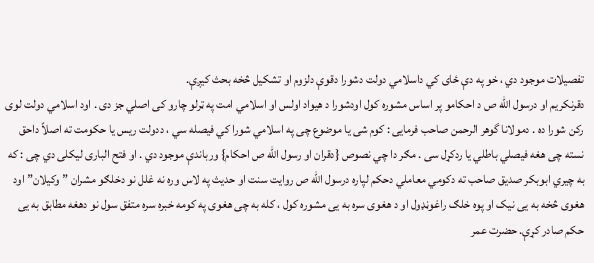تفصیلات موجود دي ، خو په دې ځای کي داسلامي دولت دشورا دقوې دلزوم او تشکیل څخه بحث کیږې.
دقرنکریم او درسول الله ص د احکامو پر اساس مشوره کول اودشورا د هیواد اولس او اسلامي امت په ټرلو چارو کی اصلي جز دی . اود اسلامي دولت لوی رکن شورا ده . دمولانا گوهر الرحمن صاحب فرمایی : کوم شی یا موضوع چی په اسلامي شورا کي فیصله سي ، ددولت ریس یا حکومت ته اصلاً داحق نسته چی هغه فیصلي باطلي یا ردکړل سی . مګر دا چي نصوص {دقران او رسول الله ص احکام} ورباندې موجود دي . او فتح الباری لیکلی دي چی : که به چیري ابوبکر صدیق صاحب ته دکومي معاملي دحکم لپاره درسول الله ص روایت سنت او حدیث په لاس وره نه غلل نو دخلګو مشران ” وکیلان” اود هغوی څخه به یی نیک او پوه خلګ راغوڼډول او د هغوی سره به یی مشوره کول ، کله به چی هغوی په کومه خبره سره متفق سول نو دهغه مطابق به یی حکم صادر کړې. حضرت عمر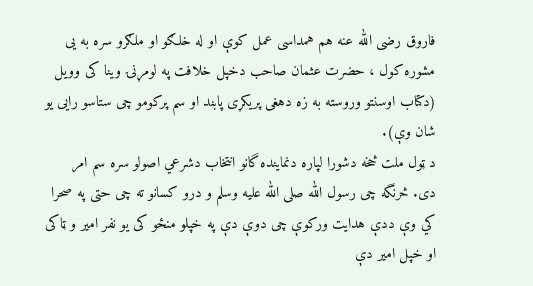فاروق رضی الله عنه هم همداسی عمل کوې او له خلګو او ملګرو سره به یی مشوره کول ، حضرت عثمان صاحب دخپل خلافت په لومړنۍ وینا کی وویل (دکتاب اوسنتو وروسته به زه دهغی پریکړی پابند او سم پرکومو چی ستاسو رایی یو شان وې).
د ټول ملت څخه دشورا لپاره دنماینده گانو انتخاب دشرعي اصولو سره سم امر دی. څرنگه چی رسول الله صلی الله علیه وسلم و درو کسانو ته چی حتی په صحرا کي وې ددې هدایت ورکوې چی دوې دې په خپلو منځو کی یو نفر امیر و ټاکی او خپل امیر دې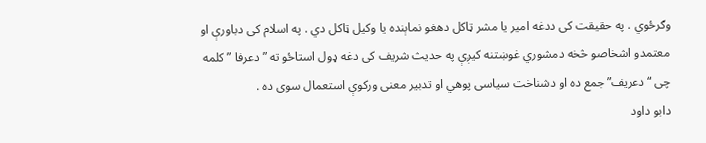وګرځوي . په حقیقت کی ددغه امیر یا مشر ټاکل دهغو نماېنده یا وکیل ټاکل دي . په اسلام کی دباورې او معتمدو اشخاصو څخه دمشوري غوښتنه کیږې په حدیث شریف کی دغه ډول استاځو ته ” دعرفا ” کلمه چی “دعریف” جمع ده او دشناخت سیاسی پوهي او تدبیر معنی ورکوې استعمال سوی ده .
دابو داود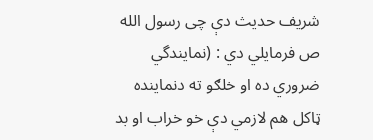شریف حدیث دې چی رسول الله ص فرمایلي دي : (نمايندگي ضروري ده او خلګو ته دنماينده ټاکل هم لازمي دې خو خراب او بد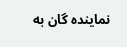نماينده گان به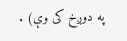په دوږخ کی وې) .